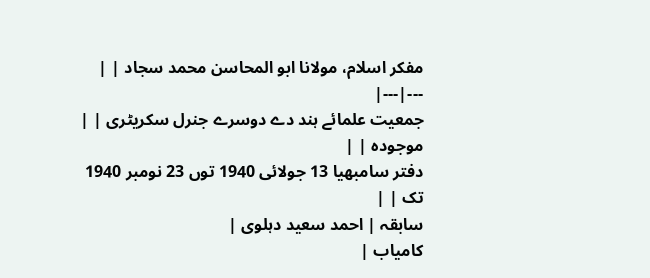مفکر اسلام، مولانا ابو المحاسن محمد سجاد | |
---|---|
جمعیت علمائے ہند دے دوسرے جنرل سکریٹری | |
موجودہ | |
دفتر سامبھیا 13 جولائی 1940 توں 23 نومبر 1940 تک | |
سابقہ | احمد سعید دہلوی |
کامیاب |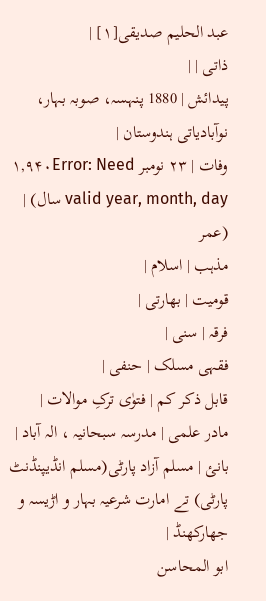عبد الحلیم صدیقی[۱] |
ذاتی | |
پیدائش | 1880 پنہسہ، صوبہ بہار، نوآبادیاتی ہندوستان |
وفات | ۲۳ نومبر ۱,۹۴۰Error: Need valid year, month, day سال) | (عمر
مذہب | اسلام |
قومیت | بھارتی |
فرقہ | سنی |
فقہی مسلک | حنفی |
قابل ذکر کم | فتوٰی ترکِ موالات |
مادر علمی | مدرسہ سبحانیہ ، الہ آباد |
بانئ | مسلم آزاد پارٹی(مسلم انڈیپنڈنٹ پارٹی) تے امارت شرعیہ بہار و اڑیسہ و جھارکھنڈ |
ابو المحاسن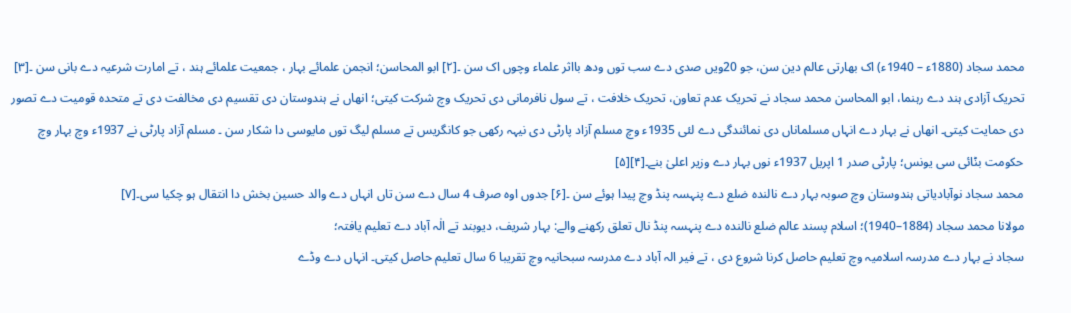محمد سجاد (1880ء – 1940ء) اک بھارتی عالم دین سن، جو 20ويں صدی دے سب توں ودھ بااثر علماء وچوں اک سن ۔[۲] ابو المحاسن؛ انجمن علمائے بہار ، جمعیت علمائے ہند ، تے امارت شرعیہ دے بانی سن ۔[۳] تحریک آزادی ہند دے رہنما، ابو المحاسن محمد سجاد نے تحریک عدم تعاون، تحریک خلافت ، تے سول نافرمانی دی تحریک وچ شرکت کيتی؛ انھاں نے ہندوستان دی تقسیم دی مخالفت دی تے متحدہ قومیت دے تصور دی حمایت کيتی۔ انھاں نے بہار دے انہاں مسلماناں دی نمائندگی دے لئی 1935ء وچ مسلم آزاد پارٹی دی نیہہ رکھی جو کانگریس تے مسلم لیگ توں مایوسی دا شکار سن ۔ مسلم آزاد پارٹی نے 1937ء وچ بہار وچ حکومت بݨائی سی یونس؛ پارٹی صدر 1 اپریل 1937ء نوں بہار دے وزیر اعلیٰ بنے۔[۴][۵]
محمد سجاد نوآبادیاتی ہندوستان وچ صوبہ بہار دے نالندہ ضلع دے پنہسہ پنڈ وچ پیدا ہوئے سن ۔[۶] جدوں اوہ صرف 4 سال دے سن تاں انہاں دے والد حسین بخش دا انتقال ہو چکيا سی۔[۷]
مولانا محمد سجاد (1884–1940)؛ اسلام پسند عالم ضلع نالندہ دے پنہسہ پنڈ نال تعلق رکھنے والے: بہار شریف، دیوبند تے الٰہ آباد دے تعلیم یافتہ؛
سجاد نے بہار دے مدرسہ اسلامیہ وچ تعلیم حاصل کرنا شروع دی ، تے فیر الہ آباد دے مدرسہ سبحانیہ وچ تقریبا 6 سال تعلیم حاصل کيتی۔ انہاں دے وڈے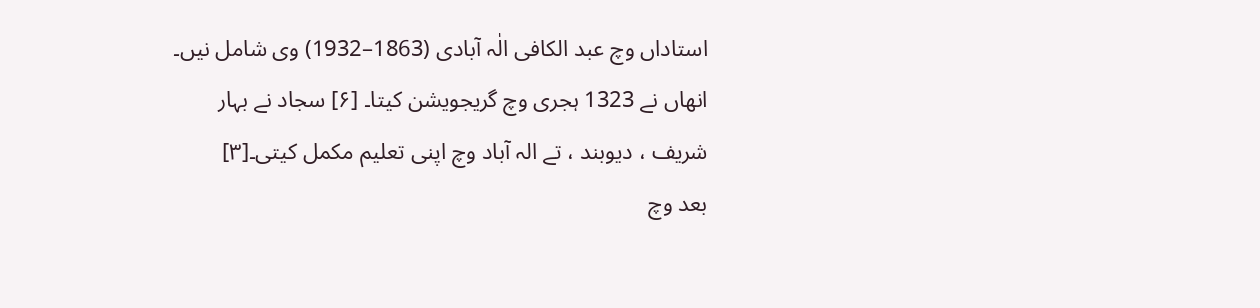استاداں وچ عبد الکافی الٰہ آبادی (1863–1932) وی شامل نيں۔ انھاں نے 1323 ہجری وچ گریجویشن کيتا۔ [۶] سجاد نے بہار شریف ، دیوبند ، تے الہ آباد وچ اپنی تعلیم مکمل کيتی۔[۳]
بعد وچ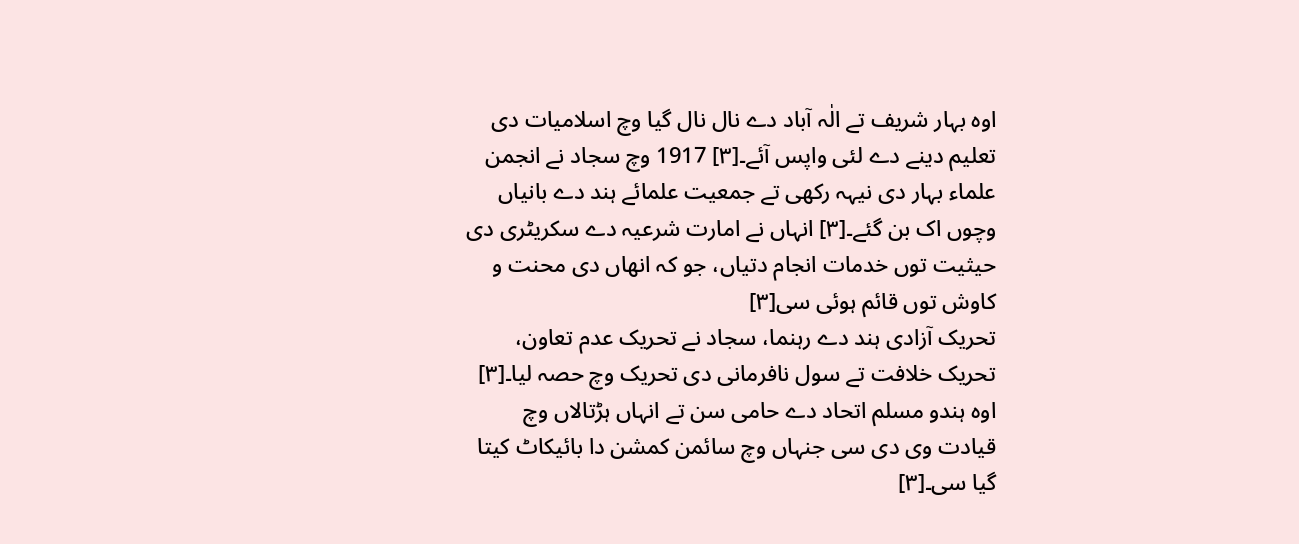اوہ بہار شریف تے الٰہ آباد دے نال نال گیا وچ اسلامیات دی تعلیم دینے دے لئی واپس آئے۔[۳] 1917 وچ سجاد نے انجمن علماء بہار دی نیہہ رکھی تے جمعیت علمائے ہند دے بانیاں وچوں اک بن گئے۔[۳] انہاں نے امارت شرعیہ دے سکریٹری دی حیثیت توں خدمات انجام دتیاں، جو کہ انھاں دی محنت و کاوش توں قائم ہوئی سی[۳]
تحریک آزادی ہند دے رہنما، سجاد نے تحریک عدم تعاون، تحریک خلافت تے سول نافرمانی دی تحریک وچ حصہ لیا۔[۳] اوہ ہندو مسلم اتحاد دے حامی سن تے انہاں ہڑتالاں وچ قیادت وی دی سی جنہاں وچ سائمن کمشن دا بائیکاٹ کيتا گیا سی۔[۳]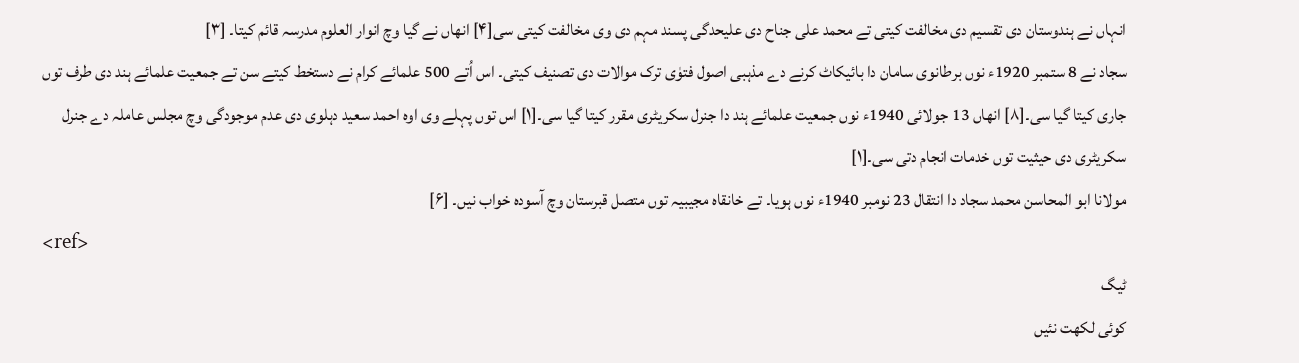انہاں نے ہندوستان دی تقسیم دی مخالفت کيتی تے محمد علی جناح دی علیحدگی پسند مہم دی وی مخالفت کيتی سی[۴] انھاں نے گیا وچ انوار العلوم مدرسہ قائم کيتا۔ [۳]
سجاد نے 8 ستمبر 1920ء نوں برطانوی سامان دا بائیکاٹ کرنے دے مذہبی اصول فتوٰی ترک موالات دی تصنیف کيتی۔ اس اُتے 500 علمائے کرام نے دستخط کيتے سن تے جمعیت علمائے ہند دی طرف توں جاری کيتا گیا سی۔[۸] انھاں 13 جولائی 1940ء نوں جمعیت علمائے ہند دا جنرل سکریٹری مقرر کيتا گیا سی۔[۱] اس توں پہلے وی اوہ احمد سعید دہلوی دی عدم موجودگی وچ مجلس عاملہ دے جنرل سکریٹری دی حیثیت توں خدمات انجام دتی سی۔[۱]
مولانا ابو المحاسن محمد سجاد دا انتقال 23 نومبر 1940ء نوں ہويا۔ تے خانقاہ مجیبیہ توں متصل قبرستان وچ آسودہ خواب نيں۔ [۶]
<ref>
ٹیگ
کوئی لکھت نئیں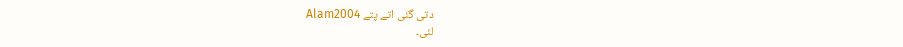دتی گئی اتے پتے Alam2004
لئی۔